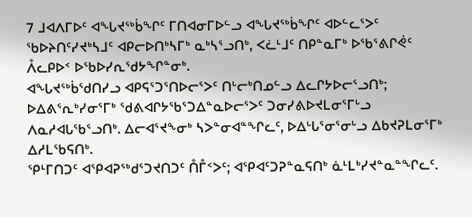7 ᒧᐊᐱᒥᐅᑦ ᐊᖓᔪᖅᑳᖏᑦ ᒥᑎᐊᓂᒥᐅᓪᓗ ᐊᖓᔪᖅᑳᖏᑦ ᐊᐅᓪᓚᕐᐳᑦ ᖃᐅᔨᑎᑦᓯᔪᒃᓴᒧᑦ ᐊᑭᓕᐅᑎᒃᓴᒥᒃ ᓇᒃᓴᕐᓗᑎᒃ, ᐸᓛᒻᒧᑦ ᑎᑭᓐᓇᒥᒃ ᐅᖃᕐᕕᒋᕚᑦ ᐰᓚᑭᐅᑉ ᐅᖃᐅᓯᕆᖁᔭᖏᓐᓂᒃ.
ᐊᖓᔪᖅᑳᖁᑎᓯᓗ ᐊᑭᕋᕐᑐᕐᑎᐅᓕᕐᐳᑦ ᑎᒡᓕᒃᑎᓄᓪᓗ ᐃᓚᒋᔭᐅᓕᕐᓗᑎᒃ; ᐅᐃᕕᕐᕆᒃᓯᓂᕐᒥᒃ ᖁᕕᐊᒋᔭᖃᕐᑐᐃᓐᓇᐅᓕᕐᐳᑦ ᑐᓂᓯᕕᐅᔪᒪᓂᕐᒥᒡᓗ ᐱᓇᓱᐊᒐᖃᕐᓗᑎᒃ. ᐃᓕᐊᕐᔪᖕᓂᒃ ᓴᐳᓐᓂᐊᓐᖏᓚᑦ, ᐅᐃᒡᒐᕐᓂᕐᓂᒡᓗ ᐃᑲᔪᕈᒪᓂᕐᒥᒃ ᐃᓱᒪᖃᕋᑎᒃ.
ᕿᒻᒥᑎᑐᑦ ᐊᕿᐊᕈᖅᑯᕐᑐᔪᑎᑐᑦ ᑍᒤᑉᐳᑦ; ᐊᕿᐊᑦᑐᕈᓐᓇᕋᑎᒃ ᓈᒻᒪᒃᓯᔪᓐᓇᓐᖏᓚᑦ.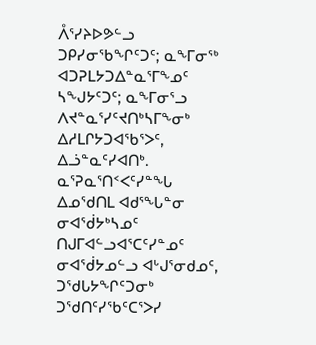ᐰᕐᓯᔨᐅᕗᓪᓗ ᑐᑭᓯᓂᖃᖏᑦᑐᑦ; ᓇᖕᒥᓂᖅ ᐊᑐᕈᒪᔭᑐᐃᓐᓇᕐᒥᖕᓄᑦ ᓴᖑᔭᑦᑐᑦ; ᓇᖕᒥᓂᕐᓗ ᐱᔪᓐᓇᕐᓯᑦᔪᑎᒃᓴᒥᖕᓂᒃ ᐃᓱᒪᒋᔭᑐᐊᖃᕐᐳᑦ, ᐃᓘᓐᓇᑦᓯᐊᑎᒃ.
ᓇᕐᕈᓇᕐᑎᑉᐸᑦᓯᓐᖓ ᐃᓄᖁᑎᒪ ᐊᑯᕐᖓᓐᓂ ᓂᐊᖂᔭᒃᓴᓄᑦ ᑎᒍᒥᐊᓪᓗᐊᕐᑕᑦᓯᓐᓄᑦ ᓂᐊᖂᔭᓄᓪᓗ ᐊᒡᒍᕐᓂᑯᓄᑦ, ᑐᖁᒐᔭᖏᑦᑐᓂᒃ ᑐᖁᑎᑦᓯᖃᑦᑕᕐᐳᓯ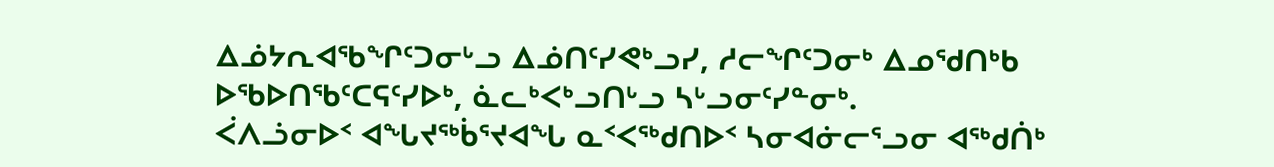ᐃᓅᔭᕆᐊᖃᖏᑦᑐᓂᒡᓗ ᐃᓅᑎᑦᓯᕙᒃᓗᓯ, ᓱᓕᖏᑦᑐᓂᒃ ᐃᓄᖁᑎᒃᑲ ᐅᖃᐅᑎᖃᑦᑕᕋᑦᓯᐅᒃ, ᓈᓚᒃᐸᒃᓗᑎᒡᓗ ᓴᒡᓗᓂᑦᓯᓐᓂᒃ.
ᐹᐱᓘᓂᐅᑉ ᐊᖓᔪᖅᑳᕐᔪᐊᖓ ᓇᑉᐸᖅᑯᑎᐅᑉ ᓴᓂᐊᓃᓕᕐᓗᓂ ᐊᖅᑯᑏᒃ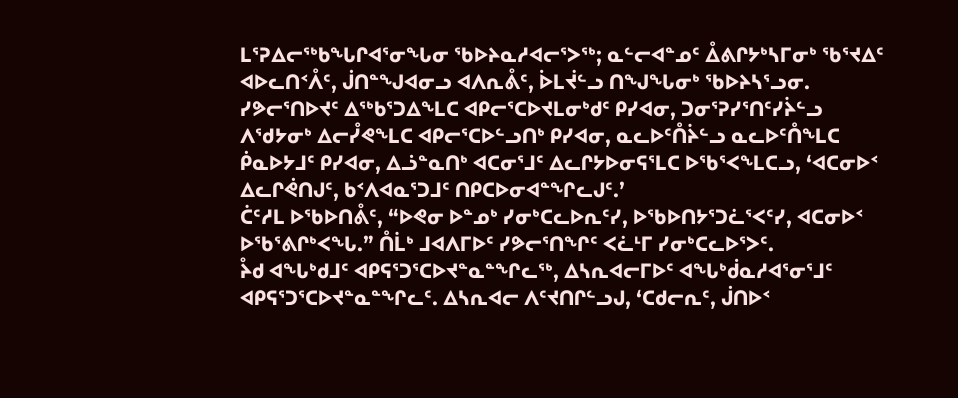ᒪᕐᕈᐃᓕᖅᑲᖓᒋᐊᕐᓂᖓᓂ ᖃᐅᔨᓇᓱᐊᓕᕐᐳᖅ; ᓇᓪᓕᐊᓐᓄᑦ ᐂᕕᒋᔭᒃᓴᒥᓂᒃ ᖃᕐᔪᐃᑦ ᐊᐅᓚᑎᑉᐰᑦ, ᒎᑎᓐᖑᐊᓂᓗ ᐊᐱᕆᕔᑦ, ᐆᒪᔫᓪᓗ ᑎᖑᖓᓂᒃ ᖃᐅᔨᓴᕐᓗᓂ.
ᓯᕗᓕᕐᑎᐅᔪᑦ ᐃᖅᑲᕐᑐᐃᖕᒪᑕ ᐊᑭᓕᕐᑕᐅᔪᒪᓂᒃᑯᑦ ᑭᓯᐊᓂ, ᑐᓂᕐᕈᓯᕐᑎᑦᓯᔩᓪᓗ ᐱᖁᔭᓂᒃ ᐃᓕᓮᕙᖕᒪᑕ ᐊᑭᓕᕐᑕᐅᓪᓗᑎᒃ ᑭᓯᐊᓂ, ᓇᓚᐅᑦᑍᔩᓪᓗ ᓇᓚᐅᑦᑍᖕᒪᑕ ᑮᓇᐅᔭᒧᑦ ᑭᓯᐊᓂ, ᐃᓘᓐᓇᑎᒃ ᐊᑕᓂᕐᒧᑦ ᐃᓚᒋᔭᐅᓂᕋᕐᒪᑕ ᐅᖃᕐᐸᖕᒪᑕᓗ, ‘ᐊᑕᓂᐅᑉ ᐃᓚᒋᕚᑎᒍᑦ, ᑲᑉᐱᐊᓇᕐᑐᒧᑦ ᑎᑭᑕᐅᓂᐊᓐᖏᓚᒍᑦ.’
ᑖᑦᓱᒪ ᐅᖃᐅᑎᕔᑦ, “ᐅᕙᓂ ᐅᓐᓄᒃ ᓯᓂᒃᑕᓚᐅᕆᑦᓯ, ᐅᖃᐅᑎᔭᕐᑐᓛᕐᐸᑦᓯ, ᐊᑕᓂᐅᑉ ᐅᖃᕐᕕᒋᒃᐸᖓ.” ᑍᒫᒃ ᒧᐊᐱᒥᐅᑦ ᓯᕗᓕᕐᑎᖏᑦ ᐸᓛᒻᒥ ᓯᓂᒃᑕᓚᐅᕐᐳᑦ.
ᔧᑯ ᐊᖓᒃᑯᒧᑦ ᐊᑭᕋᕐᑐᕐᑕᐅᔪᓐᓇᓐᖏᓚᖅ, ᐃᓴᕆᐊᓕᒥᐅᑦ ᐊᖓᒃᑰᓇᓱᐊᕐᓂᕐᒧᑦ ᐊᑭᕋᕐᑐᕐᑕᐅᔪᓐᓇᓐᖏᓚᑦ. ᐃᓴᕆᐊᓕ ᐱᑦᔪᑎᒋᓪᓗᒍ, ‘ᑕᑯᓕᕆᑦ, ᒎᑎᐅᑉ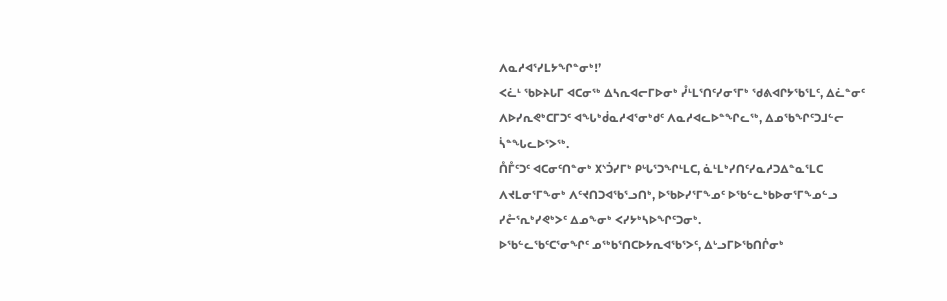ᐱᓇᓱᐊᕐᓯᒪᔭᖏᓐᓂᒃ!’
ᐸᓛᒻ ᖃᐅᔨᒐᒥ ᐊᑕᓂᖅ ᐃᓴᕆᐊᓕᒥᐅᓂᒃ ᓮᒻᒪᕐᑎᑦᓯᓂᕐᒥᒃ ᖁᕕᐊᒋᔭᖃᕐᒪᑦ, ᐃᓛᓐᓂᑦ ᐱᐅᓯᕆᕙᒃᑕᒥᑐᑦ ᐊᖓᒃᑰᓇᓱᐊᕐᓂᒃᑯᑦ ᐱᓇᓱᐊᓚᐅᓐᖏᓚᖅ, ᐃᓄᖃᖏᑦᑐᒧᓪᓕ ᓵᓐᖓᓚᐅᕐᐳᖅ.
ᑍᒤᑦᑐᑦ ᐊᑕᓂᑦᑎᓐᓂᒃ ᙭ᔅᑑᓯᒥᒃ ᑭᒡᒐᕐᑐᖏᒻᒪᑕ, ᓈᒻᒪᒃᓯᑎᑦᓯᓇᓱᑐᐃᓐᓇᕐᒪᑕ ᐱᔪᒪᓂᕐᒥᖕᓂᒃ ᐱᑦᔪᑎᑐᐊᖃᕐᓗᑎᒃ, ᐅᖃᐅᓯᕐᒥᖕᓄᑦ ᐅᖃᓪᓚᒃᑲᐅᓂᕐᒥᖕᓄᓪᓗ ᓯᓔᕐᕆᒃᓯᕙᒃᐳᑦ ᐃᓄᖕᓂᒃ ᐸᓯᔭᒃᓴᐅᖏᑦᑐᓂᒃ.
ᐅᖃᓪᓚᖃᑦᑕᕐᓂᖏᑦ ᓄᖅᑲᕐᑎᑕᐅᔭᕆᐊᖃᕐᐳᑦ, ᐃᒡᓗᒥᐅᖃᑎᒌᓂᒃ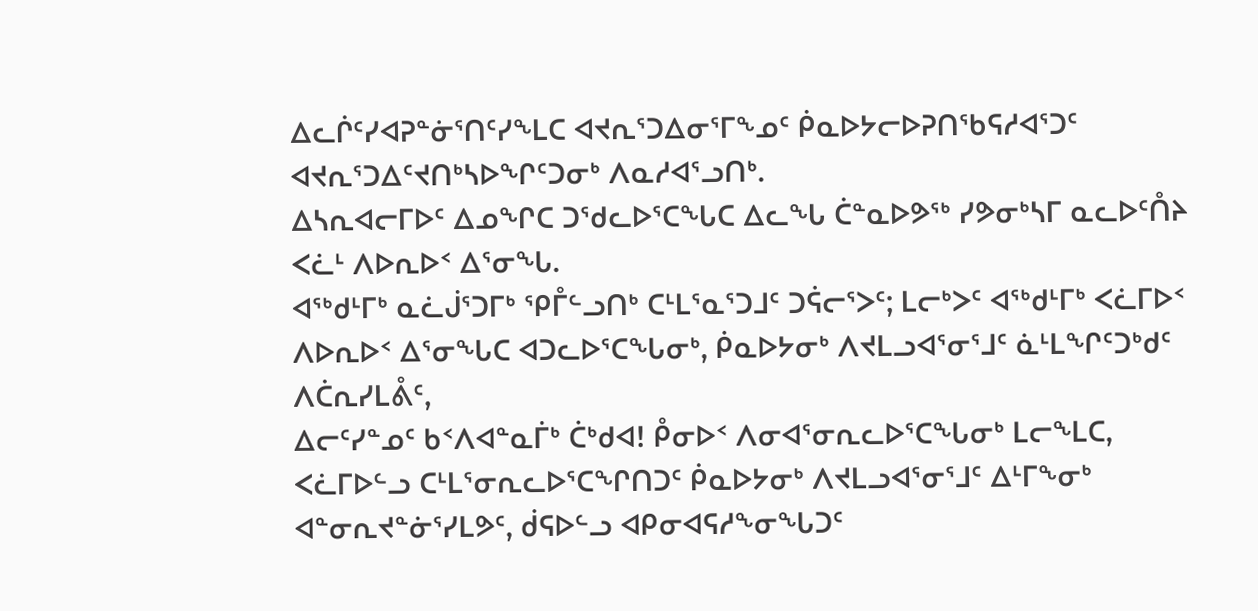ᐃᓚᒌᑦᓯᐊᕈᓐᓃᕐᑎᑦᓯᖕᒪᑕ ᐊᔪᕆᕐᑐᐃᓂᕐᒥᖕᓄᑦ ᑮᓇᐅᔭᓕᐅᕈᑎᖃᕋᓱᐊᕐᑐᑦ ᐊᔪᕆᕐᑐᐃᑦᔪᑎᒃᓴᐅᖏᑦᑐᓂᒃ ᐱᓇᓱᐊᕐᓗᑎᒃ.
ᐃᓴᕆᐊᓕᒥᐅᑦ ᐃᓄᖏᑕ ᑐᖁᓚᐅᕐᑕᖓᑕ ᐃᓚᖓ ᑖᓐᓇᐅᕗᖅ ᓯᕗᓂᒃᓴᒥ ᓇᓚᐅᑦᑍᔨ ᐸᓛᒻ ᐱᐅᕆᐅᑉ ᐃᕐᓂᖓ.
ᐊᖅᑯᒻᒥᒃ ᓇᓛᒎᕐᑐᒥᒃ ᕿᒤᓪᓗᑎᒃ ᑕᒻᒪᕐᓇᕐᑐᒧᑦ ᑐᕌᓕᕐᐳᑦ; ᒪᓕᒃᐳᑦ ᐊᖅᑯᒻᒥᒃ ᐸᓛᒥᐅᑉ ᐱᐅᕆᐅᑉ ᐃᕐᓂᖓᑕ ᐊᑐᓚᐅᕐᑕᖓᓂᒃ, ᑮᓇᐅᔭᓂᒃ ᐱᔪᒪᓗᐊᕐᓂᕐᒧᑦ ᓈᒻᒪᖏᑦᑐᒃᑯᑦ ᐱᑖᕆᓯᒪᕔᑦ,
ᐃᓕᑦᓯᓐᓄᑦ ᑲᑉᐱᐊᓐᓇᒦᒃ ᑖᒃᑯᐊ! ᑬᓂᐅᑉ ᐱᓂᐊᕐᓂᕆᓚᐅᕐᑕᖓᓂᒃ ᒪᓕᖕᒪᑕ, ᐸᓛᒥᐅᓪᓗ ᑕᒻᒪᕐᓂᕆᓚᐅᕐᑕᖏᑎᑐᑦ ᑮᓇᐅᔭᓂᒃ ᐱᔪᒪᓗᐊᕐᓂᕐᒧᑦ ᐃᒻᒥᖕᓂᒃ ᐊᓐᓂᕆᔪᓐᓃᕐᓯᒪᕗᑦ, ᑰᕋᐅᓪᓗ ᐊᑭᓂᐊᕋᓱᖕᓂᖓᑐᑦ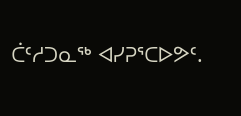ᑖᑦᓱᑐᓇᖅ ᐊᓯᕈᕐᑕᐅᕗᑦ.